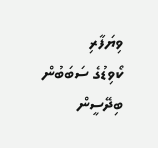ވިޔަފާރި
ކޯވިޑުގެ ސަބަބުން ބިދޭސީން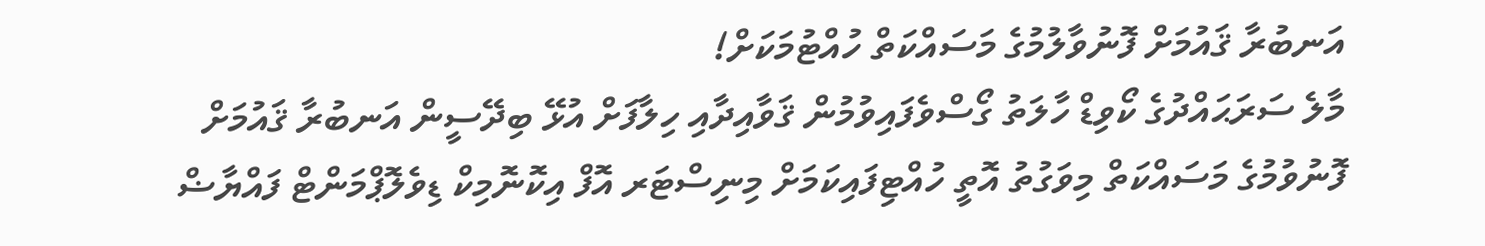އަނބުރާ ޤައުމަށް ފޮނުވާލުމުގެ މަސައްކަތް ހުއްޓުމަކަށް!
މާލެ ސަރަޙައްދުގެ ކޯވިޑް ހާލަތު ގޯސްވެފައިވުމުން ޤަވާއިދާއި ހިލާފަށް އުޅޭ ބިދޭސީން އަނބުރާ ޤައުމަށް ފޮނުވުމުގެ މަސައްކަތް މިވަގުތު އޮތީ ހުއްޓިފައިކަމަށް މިނިސްޓަރ އޮފް އިކޮނޮމިކް ޑިވެލޮޕްމަންޓް ފައްޔާޟް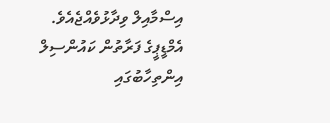އިސްމާއިލް ވިދާޅުވެއްޖެއެވެ.
އެމްޑީޕީގެ ފަރާތުން ކައުންސިލް އިންތިހާބުގައި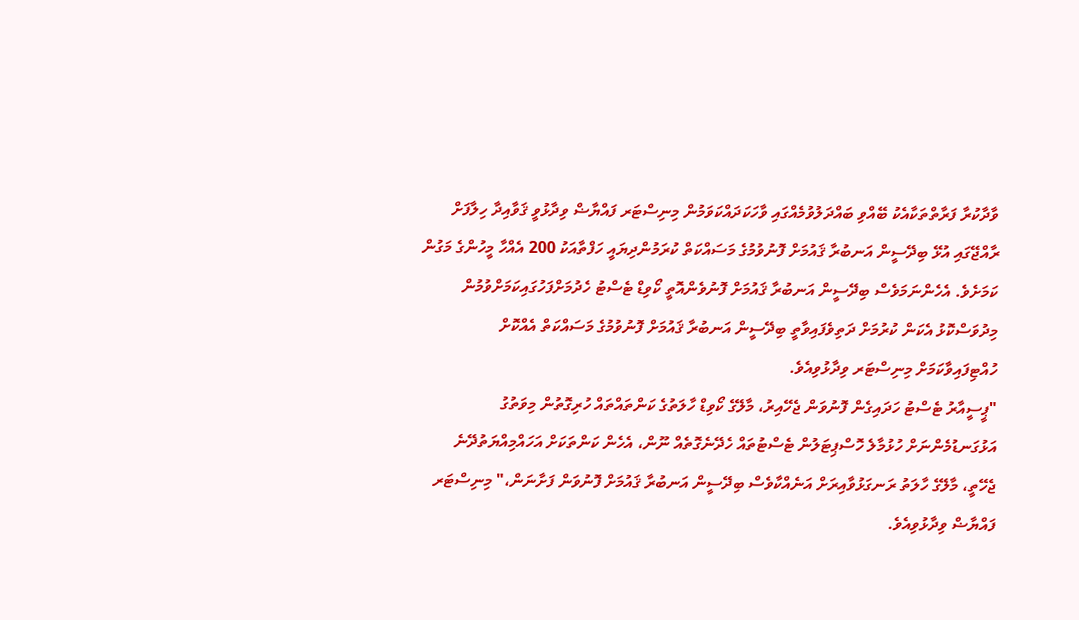ވާދާކުރާ ފަރާތްތަކާއެކު ބޭއްވި ބައްދަލުވުމެއްގައި ވާހަކަދައްކަވަމުން މިނިސްޓަރ ފައްޔާޟް ވިދާޅުވީ ޤަވާއިދާ ހިލާފަށް ރާއްޖޭގައި އުޅޭ ބިދޭސީން އަނބުރާ ޤައުމަށް ފޮނުވުމުގެ މަސައްކަތް ކުރަމުންދިޔައީ ހަފްތާއަކު 200 އެއްހާ މީހުންގެ މަގުން ކަމަށެވެ. އެހެންނަމަވެސް ބިދޭސީން އަނބުރާ ޤައުމަށް ފޮނުވެންއޮތީ ކޯވިޑް ޓެސްޓު ހެދުމަށްފަހުގައިކަމަށްވުމުން މިދުވަސްކޮޅު އެކަން ކުރުމަށް ދަތިވެފައިވާތީ ބިދޭސީން އަނބުރާ ޤައުމަށް ފޮނުވުމުގެ މަސައްކަތް އެއްކޮށް ހުއްޓިފައިވާކަމަށް މިނިސްޓަރ ވިދާޅުވިއެވެ.
"ޕީސީއާރު ޓެސްޓު ހަދައިގެން ފޮނުވަން ޖެހޭއިރު، މާލޭގެ ކޯވިޑް ހާލަތުގެ ކަންތައްތައް ހުރިގޮތުން މިވަތުގު އަޅުގަނޑުމެންނަށް ހުޅުމާލެ ހޮސްޕިޓަލުން ޓެސްޓުތައް ހެދޭނެގޮތެއް ނޫން، އެހެން ކަންތަކަށް އަހައްމިއްޔަތުދޭނެ ޖެހޭތީ، މާލޭގެ ހާލަތު ރަނގަޅުވާއިރަށް އަނެއްކާވެސް ބިދޭސީން އަނބުރާ ޤައުމަށް ފޮނުވަން ފަށާނަން،" މިނިސްޓަރ ފައްޔާޟް ވިދާޅުވިއެވެ.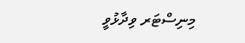މިނިސްޓަރ ވިދާޅުވީ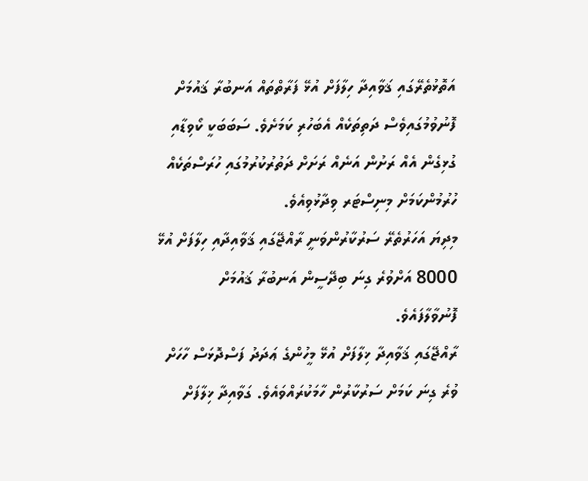އަތޮޅުތެރޭގައި ޤަވާއިދާ ހިލާފަށް އުޅޭ ފަރާތްތައް އަނބުރާ ޤައުމަށް ފޮނުވުމުގައިވެސް ދަތިތަކެއް އެބަހުރި ކަމަށެވެ. ސަބަބަކީ ކޯވިޑާއި ގުޅިގެން އެއް ރަށުން އަނެއް ރަށަށް ދަތުރުކުރުމުގައި ހުރަސްތަކެއް ހުރުމުންކަމަށް މިނިސްޓަރ ވިދާޅުވިއެވެ.
މިދިޔަ އަހަރުތެރޭ ސަރުކާރުންވަނީ ރާއްޖޭގައި ޤަވާއިދާއި ހިލާފަށް އުޅޭ 8000 އަށްވުރެ ގިނަ ބިދޭސީން އަނބުރާ ޤައުމަށް ފޮނުވާލާފައެވެ.
ރާއްޖޭގައި ޤަވާއިދާ ޚިލާފަށް އުޅޭ މީހުންގެ ޢަދަދު ފަސްދޮޅަސް ހާހަށް ވުރެ ގިނަ ކަމަށް ސަރުކާރުން ހާމަކުރައްވައެވެ. ގަވާއިދާ ޚިލާފަށް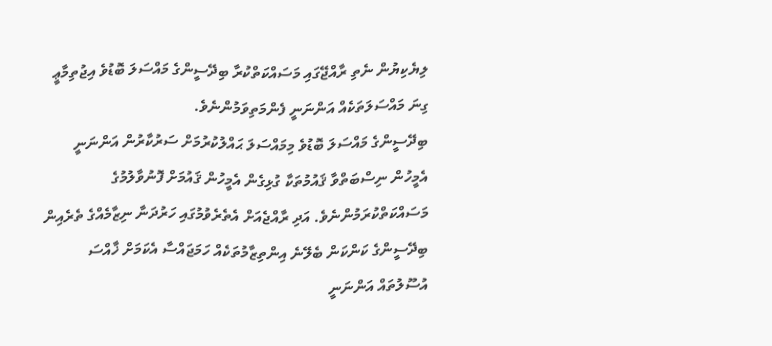ލިޔެކިޔުން ނެތި ރާއްޖޭގައި މަސައްކަތްކުރާ ބިދޭސީންގެ މައްސަލަ ބޮޑުވެ އިޖުތިމާޢީ ގިނަ މައްސަލަތަކެއް އަންނަނީ ފެންމަތިވަމުންނެވެ.
ބިދޭސީންގެ މައްސަލަ ބޮޑުވެ މިމައްސަލަ ޙައްލުކުރުމަށް ސަރުކާރުން އަންނަނީ އެމީހުން ނިސްބަތްވާ ޤައުމުތަކާ ގުޅިގެން އެމީހުން ޤައުމަށް ފޮނުވާލުމުގެ މަސައްކަތްކުރަމުންނެވެ. އަދި ރާއްޖެއަށް އެތެރެވުމުގައި ހަރުދަނާ ނިޒާމެއްގެ ތެރެއިން ބިދޭސީންގެ ކަންކަން ބެލޭނެ އިންތިޒާމުތަކެއް ހަމަޖައްސާ އެކަމަށް ޚާއްސަ އުސޫލުތައް އަންނަނީ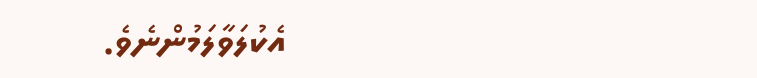އެކުލަވާލަމުންނެވެ.